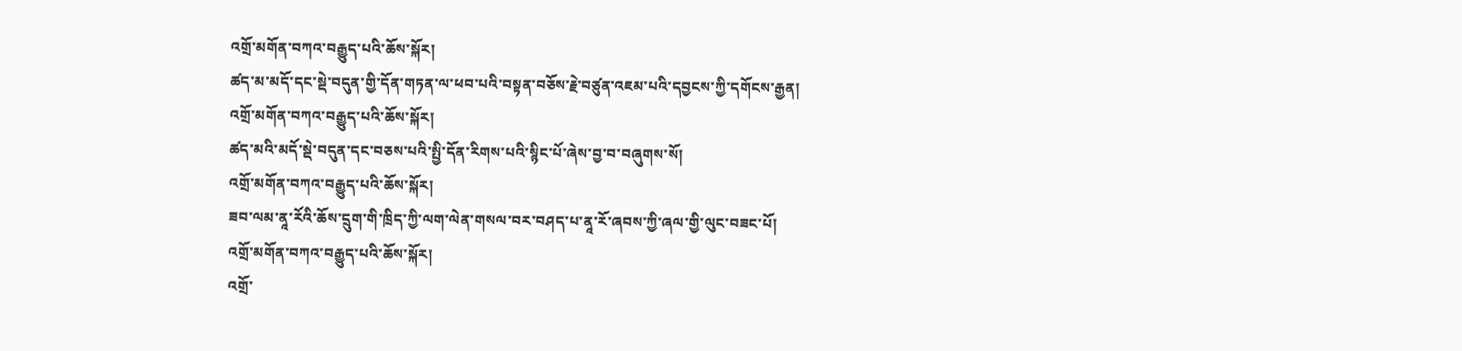འགྲོ་མགོན་བཀའ་བརྒྱུད་པའི་ཆོས་སྐོར།
ཚད་མ་མདོ་དང་སྡེ་བདུན་གྱི་དོན་གཏན་ལ་ཕབ་པའི་བསྟན་བཅོས་རྗེ་བཙུན་འཇམ་པའི་དབྱངས་ཀྱི་དགོངས་རྒྱན།
འགྲོ་མགོན་བཀའ་བརྒྱུད་པའི་ཆོས་སྐོར།
ཚད་མའི་མདོ་སྡེ་བདུན་དང་བཅས་པའི་སྤྱི་དོན་རིགས་པའི་སྙིང་པོ་ཞེས་བྱ་བ་བཞུགས་སོ།
འགྲོ་མགོན་བཀའ་བརྒྱུད་པའི་ཆོས་སྐོར།
ཟབ་ལམ་ནཱ་རོའི་ཆོས་དྲུག་གི་ཁྲིད་ཀྱི་ལག་ལེན་གསལ་བར་བཤད་པ་ནཱ་རོ་ཞབས་ཀྱི་ཞལ་གྱི་ལུང་བཟང་པོ།
འགྲོ་མགོན་བཀའ་བརྒྱུད་པའི་ཆོས་སྐོར།
འགྲོ་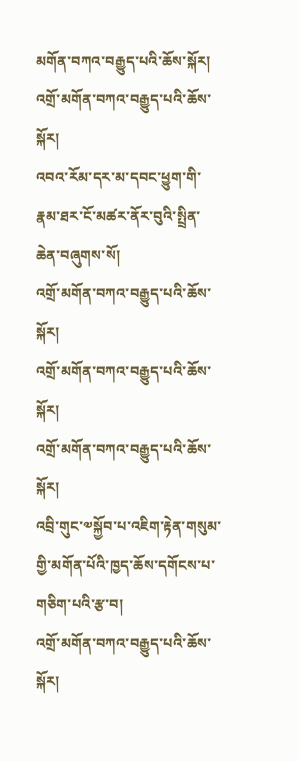མགོན་བཀའ་བརྒྱུད་པའི་ཆོས་སྐོར།
འགྲོ་མགོན་བཀའ་བརྒྱུད་པའི་ཆོས་སྐོར།
འབའ་རོམ་དར་མ་དབང་ཕྱུག་གི་རྣམ་ཐར་ངོ་མཚར་ནོར་བུའི་སྤྲིན་ཆེན་བཞུགས་སོ།
འགྲོ་མགོན་བཀའ་བརྒྱུད་པའི་ཆོས་སྐོར།
འགྲོ་མགོན་བཀའ་བརྒྱུད་པའི་ཆོས་སྐོར།
འགྲོ་མགོན་བཀའ་བརྒྱུད་པའི་ཆོས་སྐོར།
འབྲི་གུང་༧སྐྱོབ་པ་འཇིག་རྟེན་གསུམ་གྱི་མགོན་པོའི་ཁྱད་ཆོས་དགོངས་པ་གཅིག་པའི་རྩ་བ།
འགྲོ་མགོན་བཀའ་བརྒྱུད་པའི་ཆོས་སྐོར།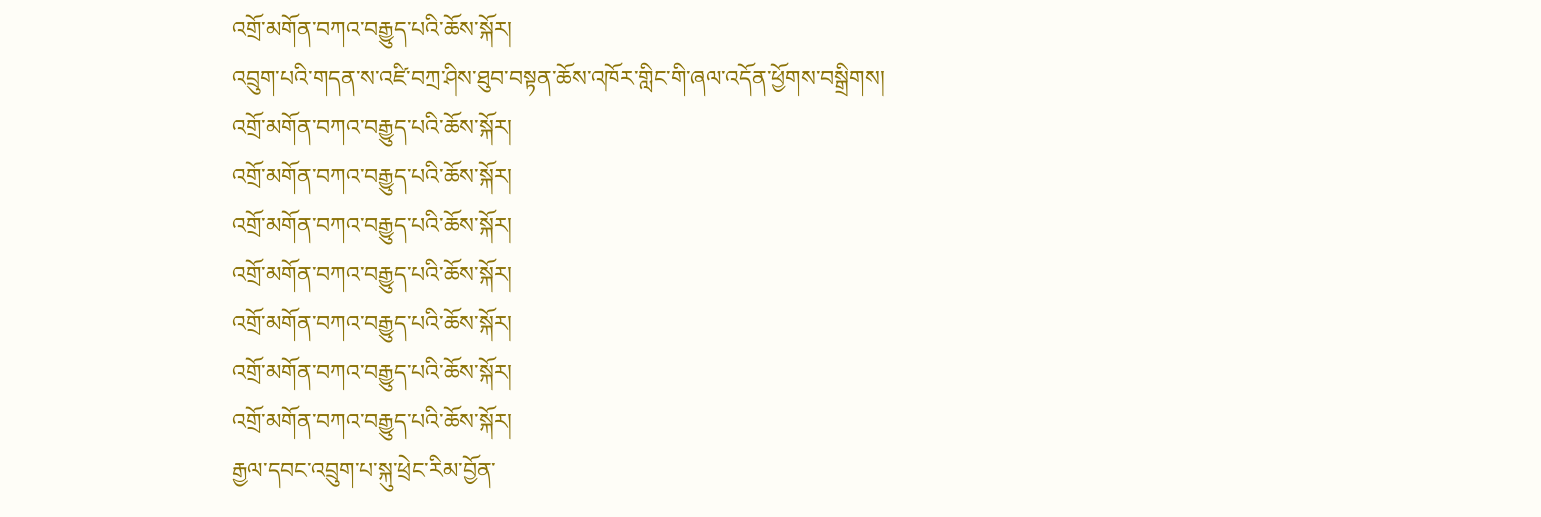འགྲོ་མགོན་བཀའ་བརྒྱུད་པའི་ཆོས་སྐོར།
འབྲུག་པའི་གདན་ས་འཛི་བཀྲ་ཤིས་ཐུབ་བསྟན་ཆོས་འཁོར་གླིང་གི་ཞལ་འདོན་ཕྱོགས་བསྒྲིགས།
འགྲོ་མགོན་བཀའ་བརྒྱུད་པའི་ཆོས་སྐོར།
འགྲོ་མགོན་བཀའ་བརྒྱུད་པའི་ཆོས་སྐོར།
འགྲོ་མགོན་བཀའ་བརྒྱུད་པའི་ཆོས་སྐོར།
འགྲོ་མགོན་བཀའ་བརྒྱུད་པའི་ཆོས་སྐོར།
འགྲོ་མགོན་བཀའ་བརྒྱུད་པའི་ཆོས་སྐོར།
འགྲོ་མགོན་བཀའ་བརྒྱུད་པའི་ཆོས་སྐོར།
འགྲོ་མགོན་བཀའ་བརྒྱུད་པའི་ཆོས་སྐོར།
རྒྱལ་དབང་འབྲུག་པ་སྐུ་ཕྲེང་རིམ་བྱོན་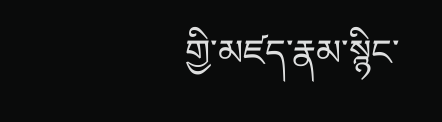གྱི་མཛད་རྣམ་སྙིང་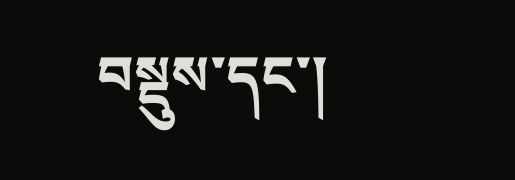བསྡུས་དང་།